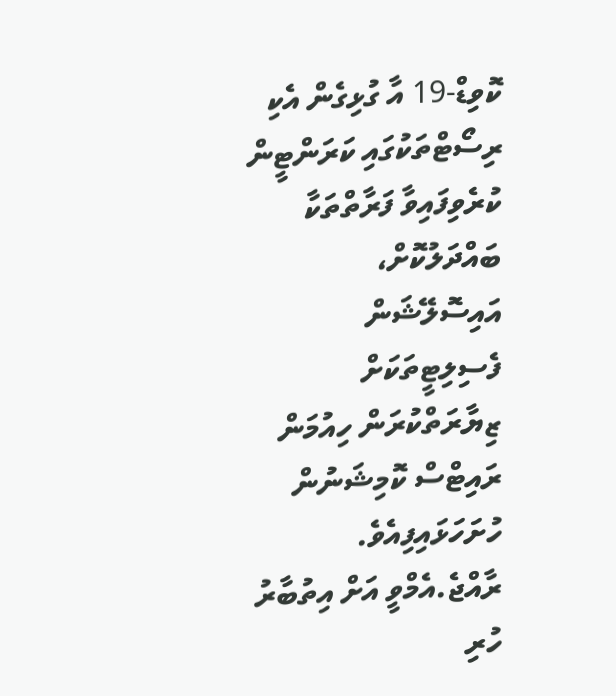ކޮވިޑް-19 އާ ގުޅިގެން އެކި ރިސޯޓްތަކުގައި ކަރަންޓީން ކުރެވިފައިވާ ފަރާތްތަކާ ބައްދަލުކޮށް، އައިސޮލޭޝަން ފެސިލިޓީތަކަށް ޒިޔާރަތްކުރަން ހިއުމަން ރައިޓްސް ކޮމިޝަނުން ހުށަހަޅައިފިއެވެ.
ރާއްޖެ.އެމްވީ އަށް އިތުބާރު ހުރި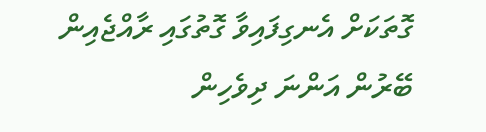ގޮތަކަށް އެނގިފައިވާ ގޮތުގައި ރާއްޖެއިން ބޭރުން އަންނަ ދިވެހިން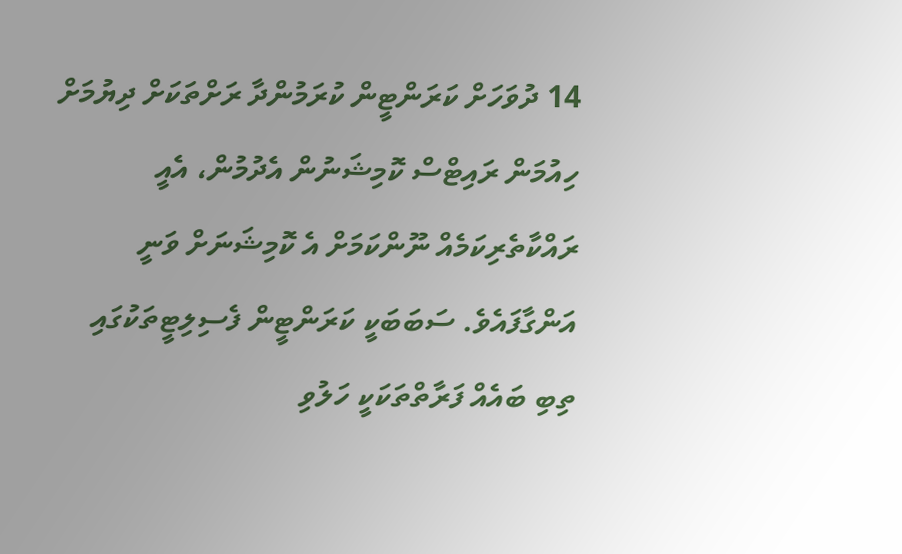14 ދުވަހަށް ކަރަންޓީން ކުރަމުންދާ ރަށްތަކަށް ދިޔުމަށް ހިއުމަން ރައިޓްސް ކޮމިޝަނުން އެދުމުން، އެއީ ރައްކާތެރިކަމެއް ނޫންކަމަށް އެ ކޮމިޝަނަށް ވަނީ އަންގާފައެވެ. ސަބަބަކީ ކަރަންޓީން ފެސިލިޓީތަކުގައި ތިބި ބައެއް ފަރާތްތަކަކީ ހަލުވި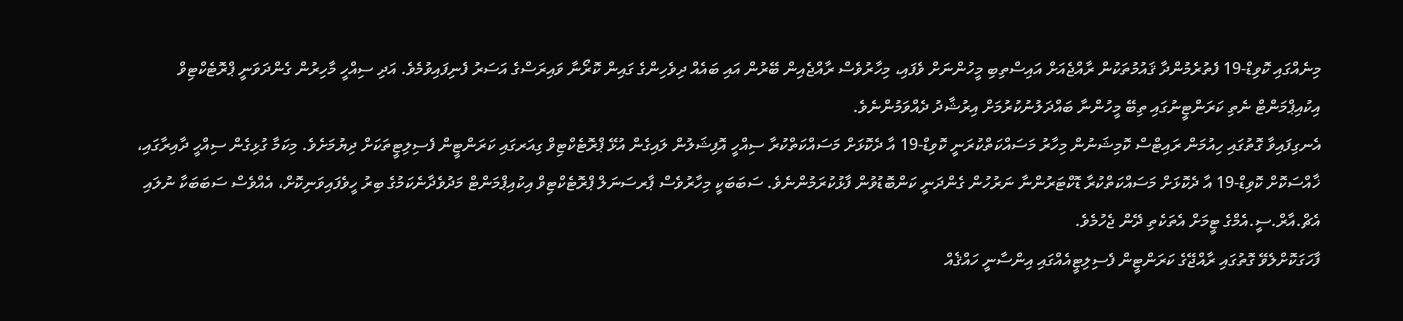މިނެއްގައި ކޮވިޑް-19 ފެތުރެމުންދާ ޤައުމުތަކުން ރާއްޖެއަށް އައިސްތިބި މީހުންނަށް ވެފައި، މިހާރުވެސް ރާއްޖެއިން ބޭރުން އައި ބައެއް ދިވެހިންގެ ގައިން ކޮރޯނާ ވައިރަސްގެ އަސަރު ފެނިފައިވުމެވެ. އަދި ސިއްހީ މާހިރުން ގެންދަވަނީ ޕްރޮޓެކްޓިވް އިކުއިޕްމަންޓް ނެތި ކަރަންޓީނުގައި ތިބޭ މީހުންނާ ބައްދަލުނުކުރުމަށް އިރުޝާދު ދެއްވަމުންނެވެ.
އެނގިފައިވާ ގޮތުގައި ހިއުމަން ރައިޓްސް ކޮމިޝަނުން މިހާރު މަސައްކަތްކުރަނީ ކޮވިޑް-19 އާ ދެކޮޅަށް މަސައްކަތްކުރާ ސިއްހީ އޮފިޝަލުން ލައިގެން އުޅޭ ޕްރޮޓެކްޓިވް ގިއަރގައި ކަރަންޓީން ފެސިލިޓީތަކަށް ދިޔުމަށެވެ. މިކަމާ ގުޅިގެން ސިއްހީ ދާއިރާގައި، ޚާއްސަކޮށް ކޮވިޑް-19 އާ ދެކޮޅަށް މަސައްކަތްކުރާ ޑޮކްޓަރުންނާ ނަރުހުން ގެންދަނީ ކަންބޮޑުވުން ފާޅުކުރަމުންނެވެ. ސަބަބަކީ މިހާރުވެސް ޕާރސަނަލް ޕްރޮޓެކްޓިވް އިކުއިޕްމަންޓް މަދުވެދާނެކަމުގެ ބިރު ހީވެފައިވަނިކޮށް، އެއްވެސް ސަބަބަކާ ނުލައި އެޗް.އާރް.ސީ.އެމްގެ ޓީމަށް އެތަކެތި ދޭން ޖެހުމެވެ.
ފާހަގަކޮށްލެވޭ ގޮތުގައި ރާއްޖޭގެ ކަރަންޓީން ފެސިލިޓީއެއްގައި އިންސާނީ ހައްޤެއް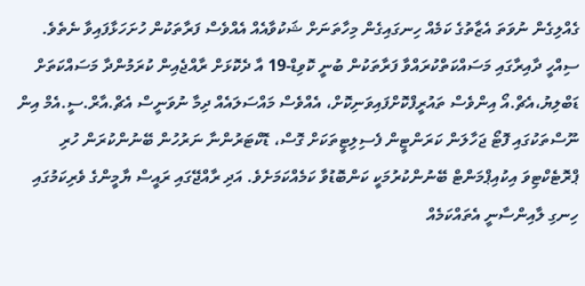ގެއްލިގެން ނުވަތަ އެޒާތުގެ ކަމެއް ހިނގައިގެން މިހާތަނަށް ޝަކުވާއެއް އެއްވެސް ފަރާތަކުން ހުށަހަޅާފައިވާ ނެތެވެ. ސިއްހީ ދާއިރާގައި މަސައްކަތްކުރައްވާ ފަރާތަކުން ބުނީ ކޮވިޑް-19 އާ ދެކޮޅަށް ރާއްޖެއިން ކުރަމުންދާ މަސައްކަތަށް ޑަބްލިޔު،އެޗް.އޯ އިންވެސް ތައުރީފްކޮށްފައިވަނިކޮށް، އެއްވެސް މައްސަލައެއް ދިމާ ނުވަނީސް އެޗް.އާރް.ސީ.އެމް އިން ނޫސްތަކުގައި ފޮޓޯ ޖަހާލަން ކަރަންޓީން ފެސިލިޓީތަކަށް ގޮސް، ޑޮކްޓަރުންނާ ނަރުހުން ބޭނުންކުރަން ހުރި ޕްރޮޓެކްޓިވަ އިކުއިޕްމަންޓް ބޭނުންކުރުމަކީ ކަންބޮޑުވާ ކަމެއްކަމަށެވެ. އަދި ރާއްޖޭގައި ރައީސް ޔާމީންގެ ވެރިކަމުގައި ހިނގި ލާއިންސާނީ އެތައްކަމެއް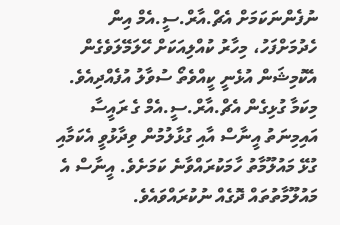ނުފެންނަކަމަށް އެޗް.އާރް.ސީ.އެމް އިން ހެދުމަށްފަހު، މިހާރު ކުއްލިއަކަށް ހޭލަމޭލަވެގެން އެކޮމިޝަން އުޅެނީ ކީއްވެތޯ ސުވާލު އުފެއްދިއެވެ.
މިކަމާ ގުޅިގެން އެޗް.އާރް.ސީ.އެމް ގެ ރައީސާ އައިމިނަތު އީނާސް އާއި ގުޅާލުމުން ވިދާޅުވީ އެކަމާއި ގުޅޭ މައުލޫމާތު ހާމަކުރައްވާނެ ކަމަށެވެ. އީނާސް އެ މައުލޫމާތުތައް ދޮގެއް ނުކުރައްވައެވެ.